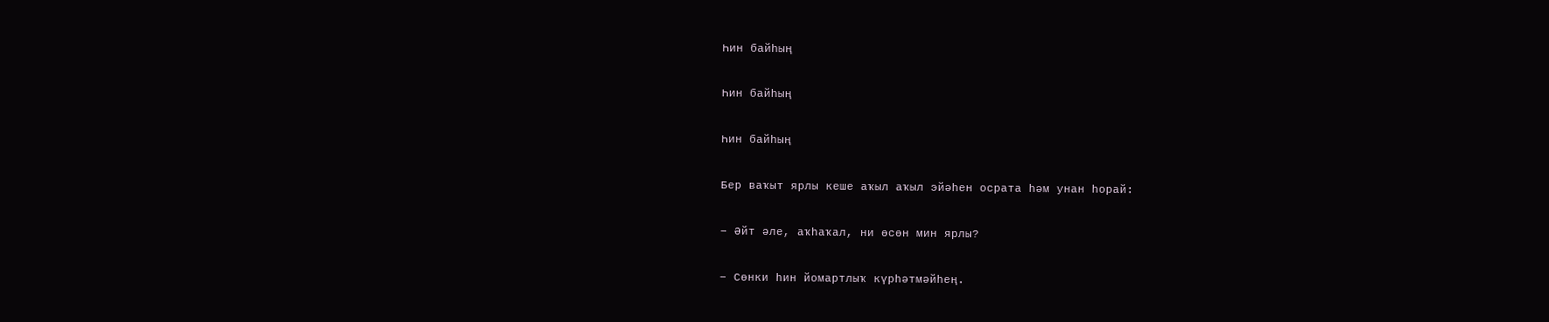Һин байһың

Һин байһың

Һин байһың

Бер ваҡыт ярлы кеше аҡыл аҡыл эйәһен осрата һәм унан һорай:

− Әйт әле, аҡһаҡал, ни өсөн мин ярлы?

− Сөнки һин йомартлыҡ күрһәтмәйһең.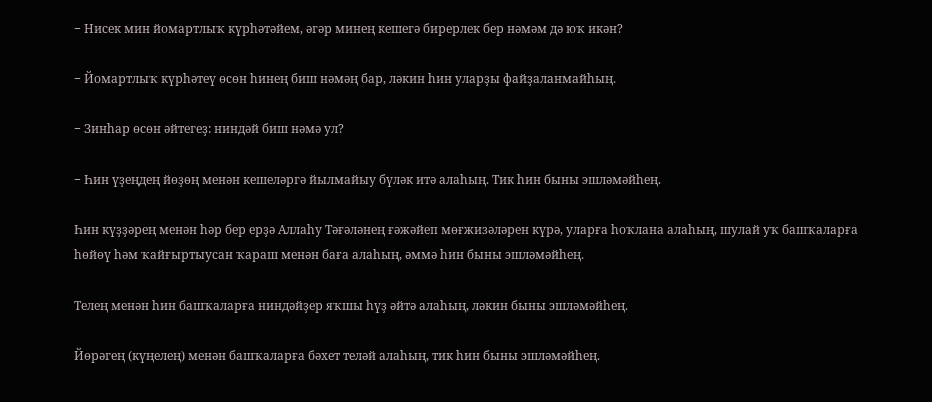− Нисек мин йомартлыҡ күрһәтәйем, әгәр минең кешегә бирерлек бер нәмәм дә юҡ икән?

− Йомартлыҡ күрһәтеү өсөн һинең биш нәмәң бар, ләкин һин уларҙы файҙаланмайһың.

− Зинһар өсөн әйтегеҙ: ниндәй биш нәмә ул?

− Һин үҙеңдең йөҙөң менән кешеләргә йылмайыу бүләк итә алаһың. Тик һин быны эшләмәйһең.

Һин күҙҙәрең менән һәр бер ерҙә Аллаһу Тәғәләнең ғәжәйеп мөғжизәләрен күрә, уларға һоҡлана алаһың, шулай уҡ башҡаларға һөйөү һәм ҡайғыртыусан ҡараш менән баға алаһың, әммә һин быны эшләмәйһең.

Телең менән һин башҡаларға ниндәйҙер яҡшы һүҙ әйтә алаһың, ләкин быны эшләмәйһең.

Йөрәгең (күңелең) менән башҡаларға бәхет теләй алаһың, тик һин быны эшләмәйһең.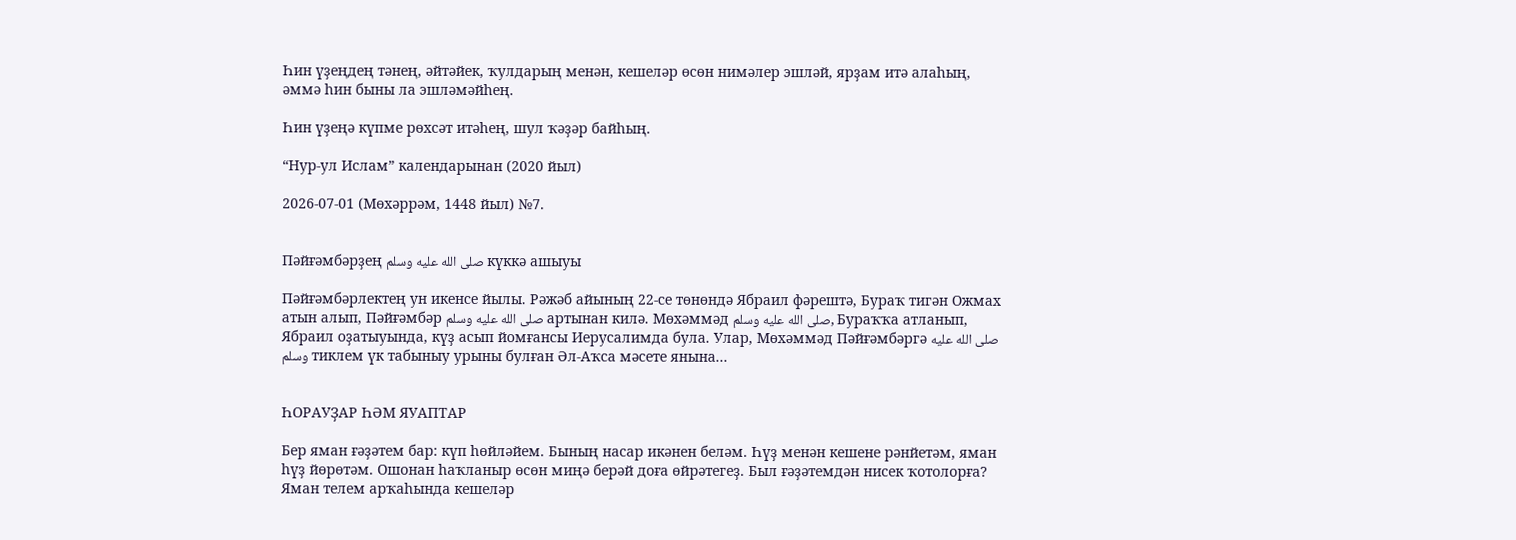Һин үҙеңдең тәнең, әйтәйек, ҡулдарың менән, кешеләр өсөн нимәлер эшләй, ярҙам итә алаһың, әммә һин быны ла эшләмәйһең.

Һин үҙеңә күпме рөхсәт итәһең, шул ҡәҙәр байһың.

“Нур-ул Ислам” календарынан (2020 йыл)

2026-07-01 (Мөхәррәм, 1448 йыл) №7.


Пәйғәмбәрҙең صلى الله عليه وسلم күккә ашыуы

Пәйғәмбәрлектең ун икенсе йылы. Рәжәб айының 22-се төнөндә Ябраил фәрештә, Бураҡ тигән Ожмах атын алып, Пәйғәмбәр صلى الله عليه وسلم артынан килә. Мөхәммәд صلى الله عليه وسلم, Бураҡҡа атланып, Ябраил оҙатыуында, күҙ асып йомғансы Иерусалимда була. Улар, Мөхәммәд Пәйғәмбәргә صلى الله عليه وسلم тиклем үк табыныу урыны булған Әл-Аҡса мәсете янына...


ҺОРАУҘАР ҺӘМ ЯУАПТАР

Бер яман ғәҙәтем бар: күп һөйләйем. Бының насар икәнен беләм. Һүҙ менән кешене рәнйетәм, яман һүҙ йөрөтәм. Ошонан һаҡланыр өсөн миңә берәй доға өйрәтегеҙ. Был ғәҙәтемдән нисек ҡотолорға? Яман телем арҡаһында кешеләр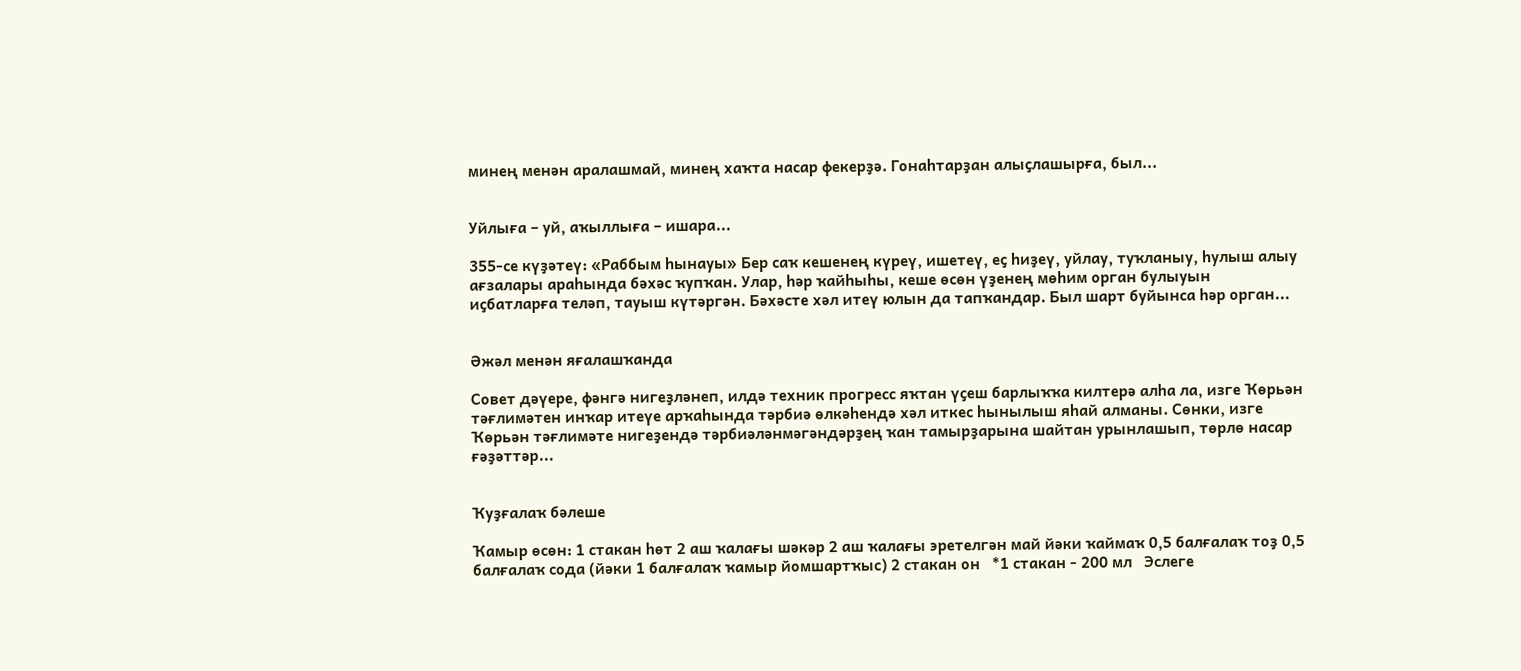минең менән аралашмай, минең хаҡта насар фекерҙә. Гонаһтарҙан алыҫлашырға, был...


Уйлыға – уй, аҡыллыға – ишара...

355-се күҙәтеү: «Раббым һынауы» Бер саҡ кешенең күреү, ишетеү, еҫ һиҙеү, уйлау, туҡланыу, һулыш алыу ағзалары араһында бәхәс ҡупҡан. Улар, һәр ҡайһыһы, кеше өсөн үҙенең мөһим орган булыуын иҫбатларға теләп, тауыш күтәргән. Бәхәсте хәл итеү юлын да тапҡандар. Был шарт буйынса һәр орган...


Әжәл менән яғалашҡанда

Совет дәүере, фәнгә нигеҙләнеп, илдә техник прогресс яҡтан үҫеш барлыҡҡа килтерә алһа ла, изге Ҡөрьән тәғлимәтен инҡар итеүе арҡаһында тәрбиә өлкәһендә хәл иткес һынылыш яһай алманы. Сөнки, изге Ҡөрьән тәғлимәте нигеҙендә тәрбиәләнмәгәндәрҙең ҡан тамырҙарына шайтан урынлашып, төрлө насар ғәҙәттәр...


Ҡуҙғалаҡ бәлеше

Ҡамыр өсөн: 1 стакан һөт 2 аш ҡалағы шәкәр 2 аш ҡалағы эретелгән май йәки ҡаймаҡ 0,5 балғалаҡ тоҙ 0,5 балғалаҡ сода (йәки 1 балғалаҡ ҡамыр йомшартҡыс) 2 стакан он   *1 стакан - 200 мл   Эслеге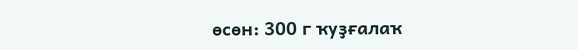өсөн: 300 г ҡуҙғалаҡ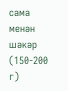сама менән шәкәр (150-200 г)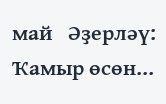май   Әҙерләү: Ҡамыр өсөн...